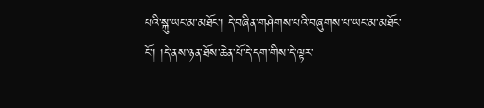པའི་སྐུ་ཡང་མ་མཐོང་། དེ་བཞིན་གཤེགས་པའི་བཞུགས་པ་ཡང་མ་མཐོང་ངོ་། །དེ་ནས་ཉན་ཐོས་ཆེན་པོ་དེ་དག་གིས་དེ་ལྟར་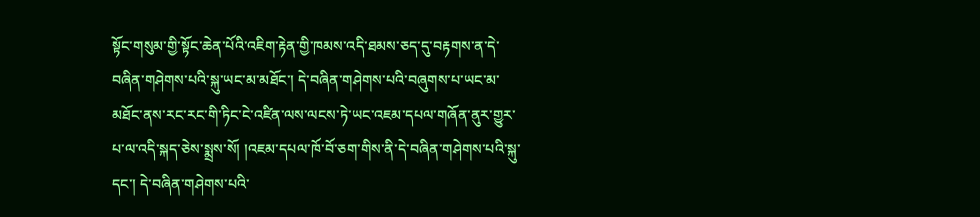སྟོང་གསུམ་གྱི་སྟོང་ཆེན་པོའི་འཇིག་རྟེན་གྱི་ཁམས་འདི་ཐམས་ཅད་དུ་བརྟགས་ན་དེ་བཞིན་གཤེགས་པའི་སྐུ་ཡང་མ་མཐོང་། དེ་བཞིན་གཤེགས་པའི་བཞུགས་པ་ཡང་མ་མཐོང་ནས་རང་རང་གི་ཏིང་ངེ་འཛིན་ལས་ལངས་ཏེ་ཡང་འཇམ་དཔལ་གཞོན་ནུར་གྱུར་པ་ལ་འདི་སྐད་ཅེས་སྨྲས་སོ། །འཇམ་དཔལ་ཁོ་བོ་ཅག་གིས་ནི་དེ་བཞིན་གཤེགས་པའི་སྐུ་དང་། དེ་བཞིན་གཤེགས་པའི་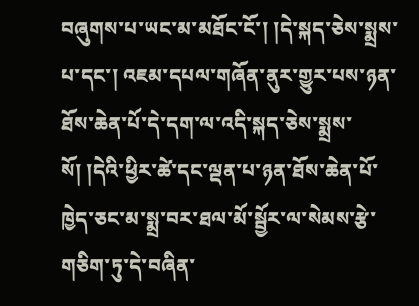བཞུགས་པ་ཡང་མ་མཐོང་ངོ་། །དེ་སྐད་ཅེས་སྨྲས་པ་དང་། འཇམ་དཔལ་གཞོན་ནུར་གྱུར་པས་ཉན་ཐོས་ཆེན་པོ་དེ་དག་ལ་འདི་སྐད་ཅེས་སྨྲས་སོ། །དེའི་ཕྱིར་ཚེ་དང་ལྡན་པ་ཉན་ཐོས་ཆེན་པོ་ཁྱེད་ཅང་མ་སྨྲ་བར་ཐལ་མོ་སྦྱོར་ལ་སེམས་རྩེ་གཅིག་ཏུ་དེ་བཞིན་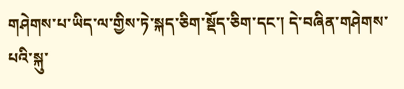གཤེགས་པ་ཡིད་ལ་གྱིས་ཏེ་སྐད་ཅིག་སྡོད་ཅིག་དང་། དེ་བཞིན་གཤེགས་པའི་སྐུ་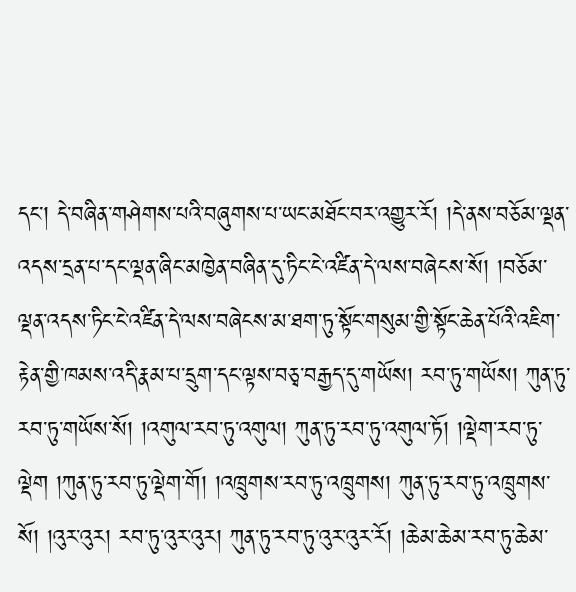དང་། དེ་བཞིན་གཤེགས་པའི་བཞུགས་པ་ཡང་མཐོང་བར་འགྱུར་རོ། །དེ་ནས་བཅོམ་ལྡན་འདས་དྲན་པ་དང་ལྡན་ཞིང་མཁྱེན་བཞིན་དུ་ཏིང་ངེ་འཛིན་དེ་ལས་བཞེངས་སོ། །བཅོམ་ལྡན་འདས་ཏིང་ངེ་འཛིན་དེ་ལས་བཞེངས་མ་ཐག་ཏུ་སྟོང་གསུམ་གྱི་སྟོང་ཆེན་པོའི་འཇིག་རྟེན་གྱི་ཁམས་འདི་རྣམ་པ་དྲུག་དང་ལྟས་བཅྭ་བརྒྱད་དུ་གཡོས། རབ་ཏུ་གཡོས། ཀུན་ཏུ་རབ་ཏུ་གཡོས་སོ། །འགུལ་རབ་ཏུ་འགུལ། ཀུན་ཏུ་རབ་ཏུ་འགུལ་ཏོ། །ལྡེག་རབ་ཏུ་ལྡེག །ཀུན་ཏུ་རབ་ཏུ་ལྡེག་གོ། །འཁྲུགས་རབ་ཏུ་འཁྲུགས། ཀུན་ཏུ་རབ་ཏུ་འཁྲུགས་སོ། །འུར་འུར། རབ་ཏུ་འུར་འུར། ཀུན་ཏུ་རབ་ཏུ་འུར་འུར་རོ། །ཆེམ་ཆེམ་རབ་ཏུ་ཆེམ་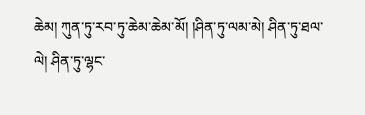ཆེམ། ཀུན་ཏུ་རབ་ཏུ་ཆེམ་ཆེམ་མོ། །ཤིན་ཏུ་ལམ་མེ། ཤིན་ཏུ་ཐལ་ལེ། ཤིན་ཏུ་ལྷང་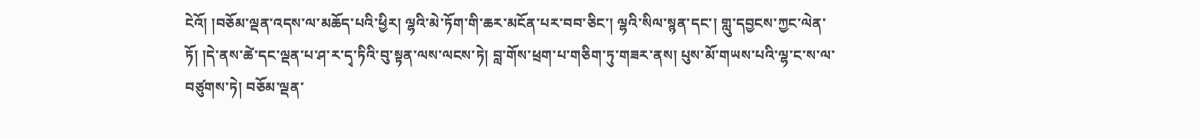ངེའོ། །བཅོམ་ལྡན་འདས་ལ་མཆོད་པའི་ཕྱིར། ལྷའི་མེ་ཏོག་གི་ཆར་མངོན་པར་བབ་ཅིང་། ལྷའི་སིལ་སྙན་དང་། གླུ་དབྱངས་ཀྱང་ལེན་ཏོ། །དེ་ནས་ཚེ་དང་ལྡན་པ་ཤ་ར་དྭ་ཏིའི་བུ་སྟན་ལས་ལངས་ཏེ། བླ་གོས་ཕྲག་པ་གཅིག་ཏུ་གཟར་ནས། པུས་མོ་གཡས་པའི་ལྷ་ང་ས་ལ་བཙུགས་ཏེ། བཅོམ་ལྡན་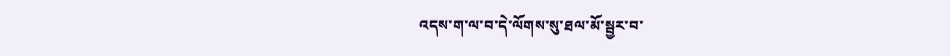འདས་ག་ལ་བ་དེ་ལོགས་སུ་ཐལ་མོ་སྦྱར་བ་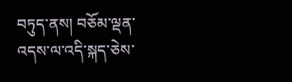བཏུད་ནས། བཅོམ་ལྡན་འདས་ལ་འདི་སྐད་ཅེས་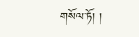གསོལ་ཏོ། །